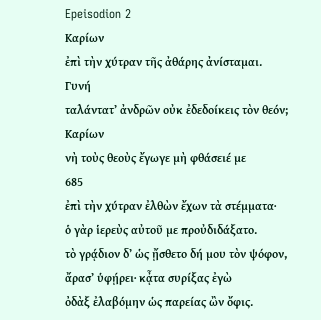Epeisodion 2
Καρίων
ἐπὶ τὴν χύτραν τῆς ἀθάρης ἀνίσταμαι.
Γυνή
ταλάντατʼ ἀνδρῶν οὐκ ἐδεδοίκεις τὸν θεόν;
Καρίων
νὴ τοὺς θεοὺς ἔγωγε μὴ φθάσειέ με
685
ἐπὶ τὴν χύτραν ἐλθὼν ἔχων τὰ στέμματα·
ὁ γὰρ ἱερεὺς αὐτοῦ με προὐδιδάξατο.
τὸ γρᾴδιον δʼ ὡς ᾔσθετο δή μου τὸν ψόφον,
ἄρασʼ ὑφῄρει· κᾆτα συρίξας ἐγὼ
ὀδὰξ ἐλαβόμην ὡς παρείας ὢν ὄφις.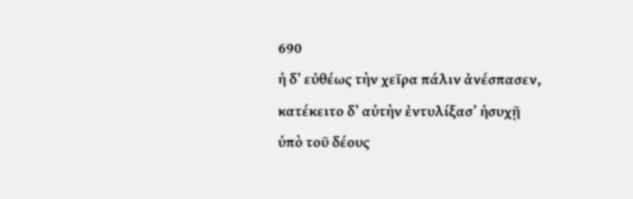690
ἡ δʼ εὐθέως τὴν χεῖρα πάλιν ἀνέσπασεν,
κατέκειτο δʼ αὑτὴν ἐντυλίξασʼ ἡσυχῇ
ὑπὸ τοῦ δέους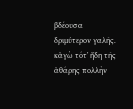βδέουσα δριμύτερον γαλῆς.
κἀγὼ τότʼ ἤδη τῆς ἀθάρης πολλὴν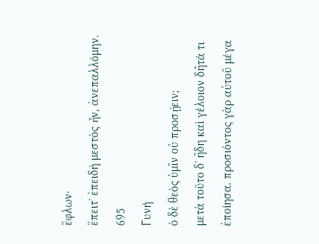ἔφλων·
ἔπειτʼ ἐπειδὴ μεστὸς ἦν, ἀνεπαλλόμην.
695
Γυνή
ὁ δὲ θεὸς ὑμῖν οὐ προσῄειν;
μετὰ τοῦτο δʼ ἤδη καὶ γέλοιον δῆτά τι
ἐποίησα. προσιόντος γὰρ αὐτοῦ μέγα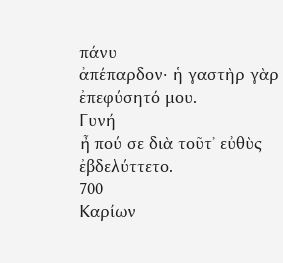πάνυ
ἀπέπαρδον· ἡ γαστὴρ γὰρ ἐπεφύσητό μου.
Γυνή
ἦ πού σε διὰ τοῦτʼ εὐθὺς ἐβδελύττετο.
700
Καρίων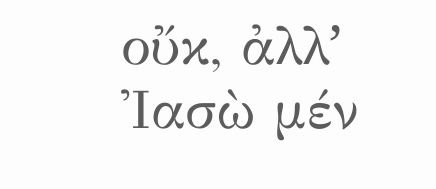οὔκ, ἀλλʼ Ἰασὼ μέν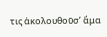τις ἀκολουθοῦσʼ ἅμα